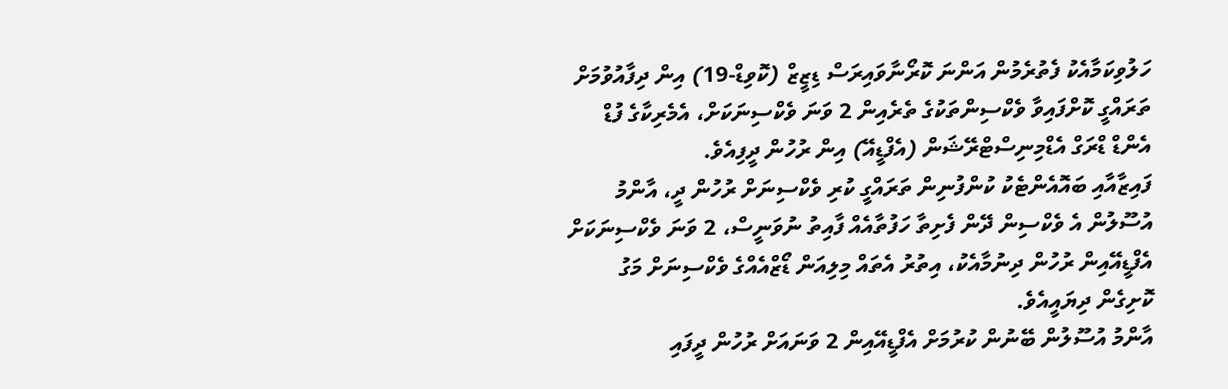ހަލުވިކަމާއެކު ފެތުރެމުން އަންނަ ކޮރޯނާވައިރަސް ޑިޒީޒް (ކޮވިޑް-19) އިން ދިފާއުވުމަށް ތަރައްގީ ކޮށްފައިވާ ވެކްސިންތަކުގެ ތެރެއިން 2 ވަނަ ވެކްސިނަކަށް، އެމެރިކާގެ ފުޑް އެންޑް ޑްރަގް އެޑްމިނިސްޓްރޭޝަން (އެފްޑީއޭ) އިން ރުހުން ދީފިއެވެ.
ފައިޒާއާއި ބައޮއެންޓެކު ކުންފުނިން ތަރައްގީ ކުރި ވެކްސިނަށް ރުހުން ދީ، އާންމު އުސޫލުން އެ ވެކްސިން ދޭން ފެށިތާ ހަފުތާއެއް ފާއިތު ނުވަނީސް، 2 ވަނަ ވެކްސިނަކަށް އެފްޑީއޭއިން ރުހުން ދިނުމާއެކު، އިތުރު އެތައް މިލިއަން ޑޯޒްއެއްގެ ވެކްސިނަށް މަގު ކޮށިގެން ދިޔައީއެވެ.
އާންމު އުސޫލުން ބޭނުން ކުރުމަށް އެފްޑީއޭއިން 2 ވަނައަށް ރުހުން ދީފައި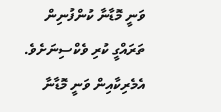ވަނީ މޮޑާނާ ކުންފުނިން ތަރައްގީ ކުރި ވެކްސިނަށެވެ. އެމެރިކާއިން ވަނީ މޮޑާނާ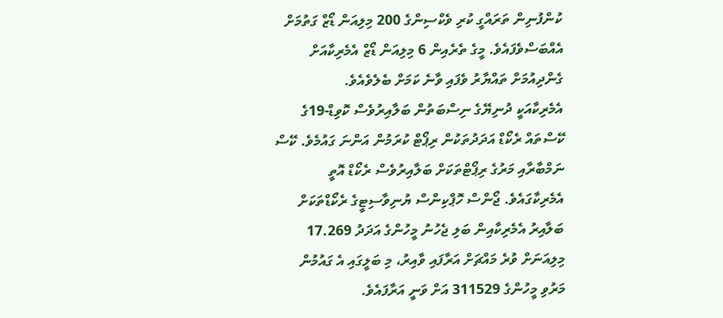ކުންފުނިން ތަރައްގީ ކުރި ވެކްސިންގެ 200 މިލިއަން ޑޯޒް ގަތުމަށް އެއްބަސްވެފައެވެ. މީގެ ތެރެއިން 6 މިލިއަން ޑޯޒް އެމެރިކާއަށް ގެންދިއުމަށް ތައްޔާރު ވެފައި ވާނެ ކަމަށް ބެލެވެއެވެ.
އެމެރިކާއަކީ ދުނިޔޭގެ ނިސްބަތުން ބަލާއިރުވެސް ކޮވިޑް-19ގެ ކޭސްތައް ރެކޯޑް އަދަދުތަކުން ރިޕޯޓް ކުރަމުން އަންނަ ގައުމެވެ. ކޭސް ނަމްބާރާއި މަރުގެ ރިޕޯޓްތަކަށް ބަލާއިރުވެސް ރެކޯޑް އޮތީ އެމެރިކާގައެވެ. ޖޯންސް ހޮޕްކިންސް ޔުނިވާސިޓީގެ ރެކޯޑްތަކަށް ބަލާއިރު އެމެރިކާއިން ބަލި ޖެހުނު މީހުންގެ އަދަދު 17.269 މިލިއަނަށް ވުރެ މައްޗަށް އަރާފައި ވާއިރު، މި ބަލީގައި އެ ގައުމުން މަރުވި މީހުންގެ 311529 އަށް ވަނީ އަރާފައެވެ.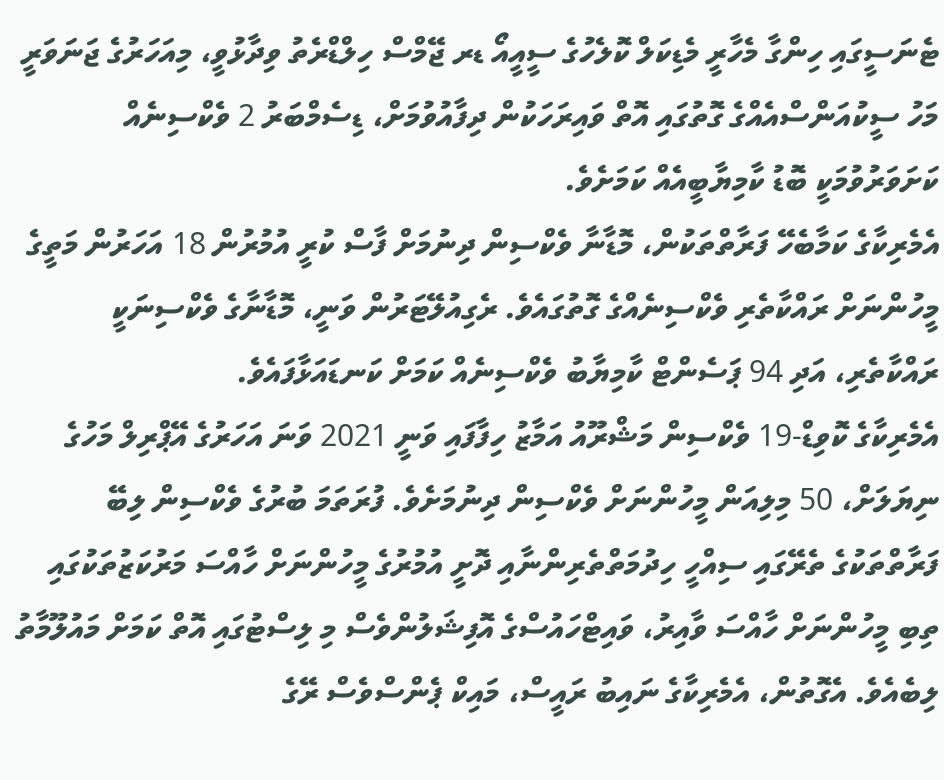ޓެނަސީގައި ހިންގާ މެހާރީ މެޑިކަލް ކޮލެހުގެ ސީއީއޯ ޑރ ޖޭމްސް ހިލްޑްރެތު ވިދާޅުވީ، މިއަހަރުގެ ޖަނަވަރީ މަހު ސީކުއަންސްއެއްގެ ގޮތުގައި އޮތް ވައިރަހަކުން ދިފާއުވުމަށް، ޑިސެމްބަރު 2 ވެކްސިނެއް ކަށަވަރުވުމަކީ ބޮޑު ކާމިޔާބީއެއް ކަމަށެވެ.
އެމެރިކާގެ ކަމާބެހޭ ފަރާތްތަކުން، މޮޑާނާ ވެކްސިން ދިނުމަށް ފާސް ކުރީ އުމުރުން 18 އަހަރުން މަތީގެ މީހުންނަށް ރައްކާތެރި ވެކްސިނެއްގެ ގޮތުގައެވެ. ރެގިއުލޭޓަރުން ވަނީ، މޮޑާނާގެ ވެކްސިނަކީ ރައްކާތެރި، އަދި 94 ޕަސެންޓް ކާމިޔާބު ވެކްސިނެއް ކަމަށް ކަނޑައަޅާފައެވެ.
އެމެރިކާގެ ކޮވިޑް-19 ވެކްސިން މަޝްރޫއު އަމާޒު ހިފާފައި ވަނީ 2021 ވަނަ އަހަރުގެ އޭޕްރިލް މަހުގެ ނިޔަލަށް، 50 މިލިއަން މީހުންނަށް ވެކްސިން ދިނުމަށެވެ. ފުރަތަމަ ބުރުގެ ވެކްސިން ލިބޭ ފަރާތްތަކުގެ ތެރޭގައި ސިއްހީ ހިދުމަތްތެރިންނާއި ދޮށީ އުމުރުގެ މީހުންނަށް ހާއްސަ މަރުކަޒުތަކުގައި ތިބި މީހުންނަށް ހާއްސަ ވާއިރު، ވައިޓްހައުސްގެ އޮފިޝަލުންވެސް މި ލިސްޓުގައި އޮތް ކަމަށް މައުލޫމާތު ލިބެއެވެ. އެގޮތުން، އެމެރިކާގެ ނައިބު ރައީސް، މައިކް ޕެންސްވެސް ރޭގެ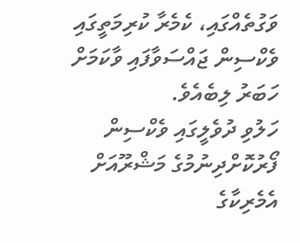ވަގުތެއްގައި، ކެމެރާ ކުރިމަތީގައި ވެކްސިން ޖައްސަވާފައި ވާކަމަށް ހަބަރު ލިބެއެވެ.
ހަލުވި ދުވެލީގައި ވެކްސިން ފޯރުކޮށްދިނުމުގެ މަޝްރޫއަށް އެމެރިކާގެ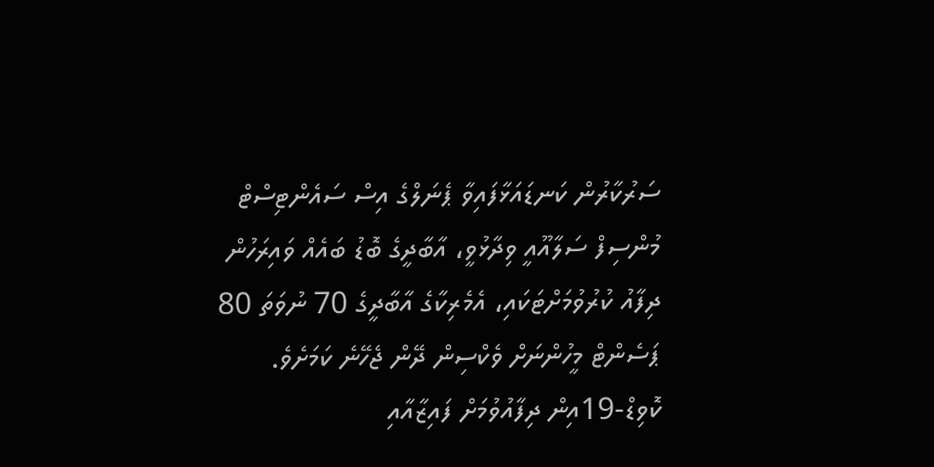ސަރުކާރުން ކަނޑައަޅާފައިވާ ޕެނަލްގެ އިސް ސައެންޓިސްޓް މުންސިފް ސަލާއޫއީ ވިދާޅުވީ، އާބާދީގެ ބޮޑު ބައެއް ވައިރަހުން ދިފާއު ކުރުވުމަށްޓަކައި، އެމެރިކާގެ އާބާދީގެ 70 ނުވަތަ 80 ޕަސެންޓް މީހުންނަށް ވެކްސިން ދޭން ޖެހޭނެ ކަމަށެވެ.
ކޮވިޑް-19އިން ދިފާއުވުމަށް ފައިޒާއާއި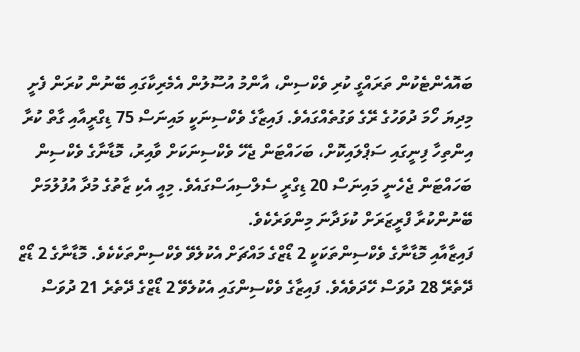ބައޮއެންޓެކުން ތަރައްގީ ކުރި ވެކްސިން، އާންމު އުސޫލުން އެމެރިކާގައި ބޭނުން ކުރަން ފެށީ މިދިޔަ ހޯމަ ދުވަހުގެ ރޭގެ ވަގުތެއްގައެވެ. ފައިޒާގެ ވެކްސިނަކީ މައިނަސް 75 ޑިގްރީއާއި ގާތް ކުރާ އިންތިހާ ފިނީގައި ސަޕްލައިކޮށް، ބަހައްޓަން ޖެހޭ ވެކްސިނަކަށް ވާއިރު، މޮޑާނާގެ ވެކްސިން ބަހައްޓަން ޖެހެނީ މައިނަސް 20 ޑިގްރީ ސެލްސިއަސްގައެވެ. މިއީ އެކި ޒާތުގެ މުދާ އުފުލުމަށް ބޭނުންކުރާ ފްރީޒަރަށް ކުޅަދާނަ މިންވަރެކެވެ.
ފައިޒާއާއި މޮޑާނާގެ ވެކްސިންތަކަކީ 2 ޑޯޒްގެ މައްޗަށް އެކުލެވޭ ވެކްސިންތަކެކެވެ. މޮޑާނާގެ 2 ޑޯޒް ދޭތެރޭ 28 ދުވަސް ހޭދަވެއެވެ. ފައިޒާގެ ވެކްސިންގައި އެކުލެވޭ 2 ޑޯޒްގެ ދޭތެރެ 21 ދުވަސް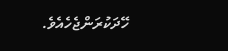ހޭދަކުރަންޖެހެއެވެ.